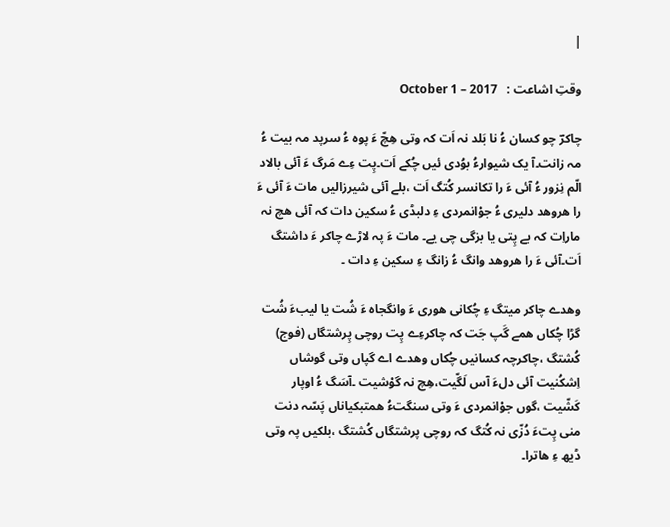|

وقتِ اشاعت :   October 1 – 2017

چاکرؔ چو کسان ءُ نا بَلد نہ اَت کہ وتی ھِچّ ءَ پوہ ءُ سرپد مہ بیت ءُ مہ زانت۔آ یک شیوارءُ بوُدی ئیں چُکے اَت۔پِت ءِے مَرگ ءَ آئی بالاد الّم نِزور ءُ آئی ءَ را تکانسر کُتگ اَت ،بلے آئی شیرزالیں مات ءَ آئی ءَ را ھروھد دلیری ءُ جوْانمردی ءِ دلبڈی ءُ سکین دات کہ آئی ھچ نہ ماراِت کہ بے پِتی یا بزگی چی یے۔ مات ءَ پہ لاڑے چاکر ءَ داشتگ اَت۔آئی ءَ را ھروھد وانگ ءُ زانگ ءِ سکین ءِ دات ۔

وھدے چاکر میتگ ءِ چُکانی ھوری ءَ وانگجاہ ءَ شُت یا لیبءَ شُت گڑا چُکاں ھمے گَپ جَت کہ چاکرءِے پِت روچی پِرشتگاں (فوج) کُشتگ ،چاکرچہ کسانیں چُکاں وھدے اے گپاں وتی گوشاں اِشکُنیت آئی دلءَ آس لَگّیت،ھِچ نہ گوْشیت ۔آسَگ ءُ اوپار کَشّیت ،گوں جوْانمردی ءَ وتی سنگتءُ ھمتبکیاناں پَسّہ دنت منی پِتءَ دُزّی نہ کُتگ کہ روچی پرشتگاں کُشتگ ،بلکیں پہ وتی ڈیھ ءِ ھاترا۔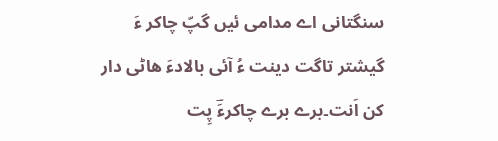سنگتانی اے مدامی ئیں گپّ چاکر ءَ گیشتر تاگت دینت ءُ آئی بالادءَ ھاٹی دار کن اَنت۔برے برے چاکرءَؔ پِت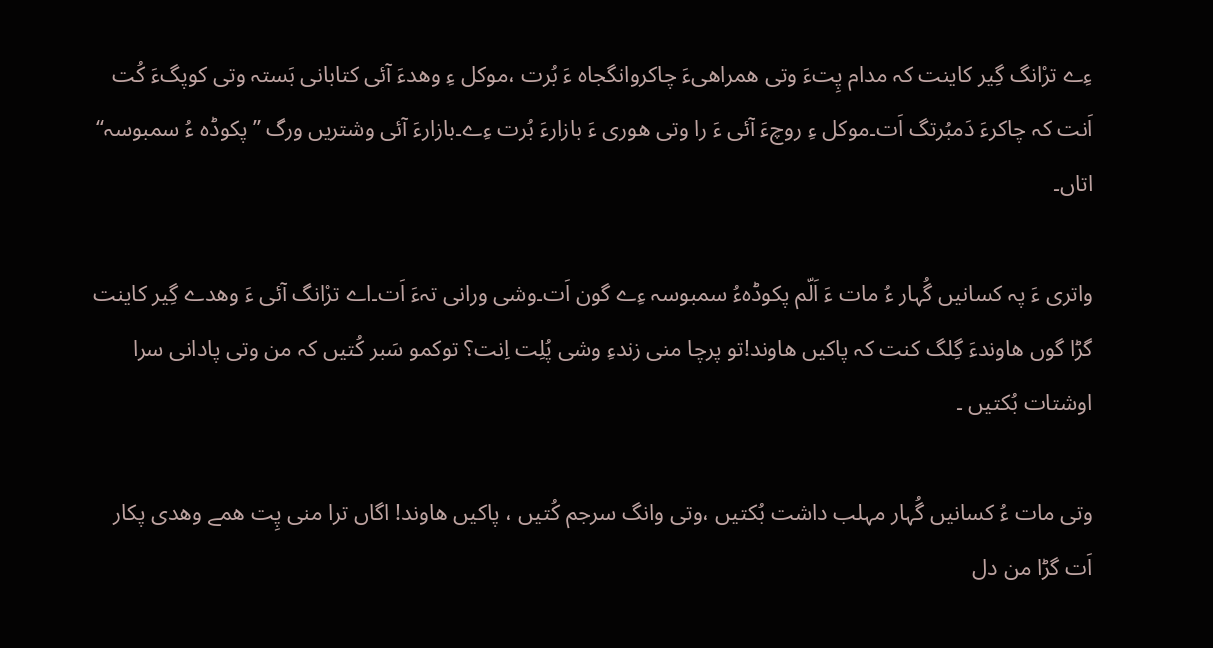ءِے ترْانگ گِیر کاینت کہ مدام پِتءَ وتی ھمراھیءَ چاکروانگجاہ ءَ بُرت ،موکل ءِ وھدءَ آئی کتابانی بَستہ وتی کوپگءَ کُت اَنت کہ چاکرءَ دَمبُرتگ اَت۔موکل ءِ روچءَ آئی ءَ را وتی ھوری ءَ بازارءَ بُرت ءِے۔بازارءَ آئی وشتریں ورگ ’’پکوڈہ ءُ سمبوسہ‘‘ اتاں۔

واتری ءَ پہ کسانیں گُہار ءُ مات ءَ اَلّم پکوڈہءُ سمبوسہ ءِے گون اَت۔وشی ورانی تہءَ اَت۔اے ترْانگ آئی ءَ وھدے گِیر کاینت گڑا گوں ھاوندءَ گِلگ کنت کہ پاکیں ھاوند!تو پرچا منی زندءِ وشی پُلِت اِنت؟ توکمو سَبر کُتیں کہ من وتی پادانی سرا اوشتات بُکتیں ۔

وتی مات ءُ کسانیں گُہار مہلب داشت بُکتیں ،وتی وانگ سرجم کُتیں ، پاکیں ھاوند! اگاں ترا منی پِت ھمے وھدی پکار اَت گڑا من دل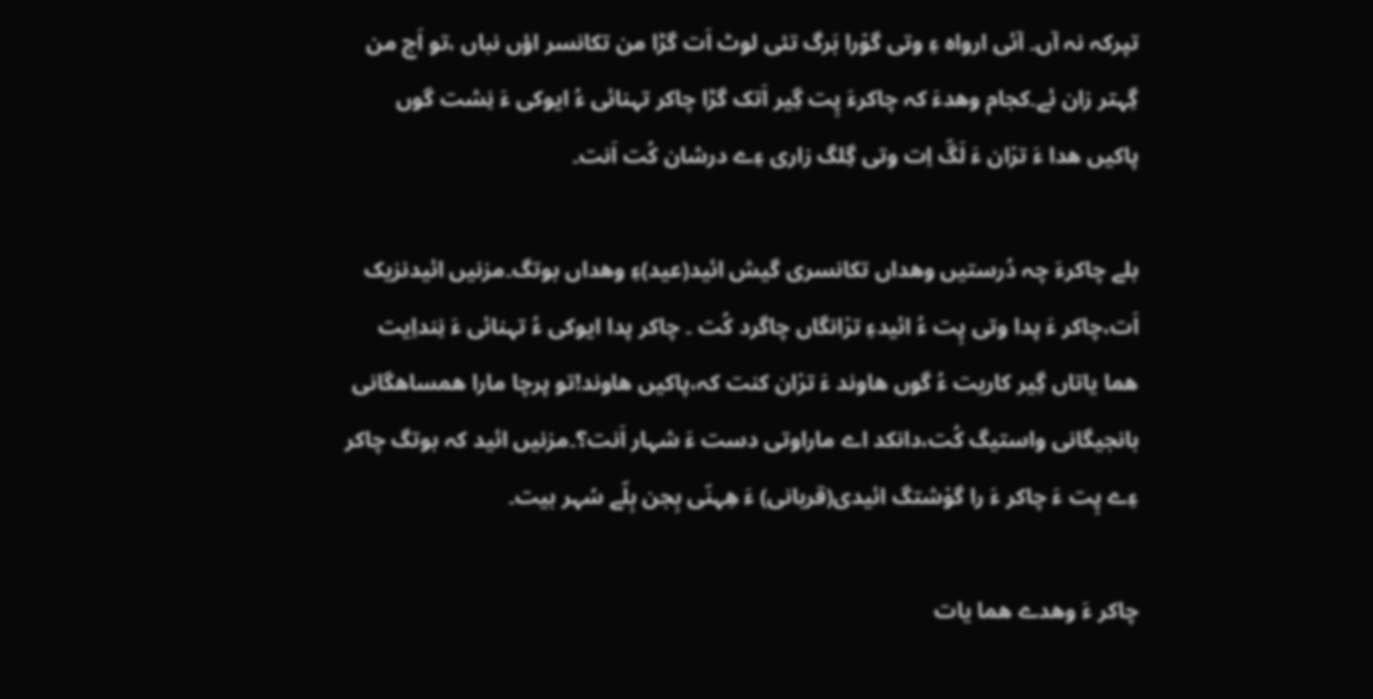تپرکہ نہ آں۔ آئی ارواہ ءِ وتی گوْرا بَرگ تئی لوٹ اَت گڑا من تکانسر اؤں نباں ،تو اَچ من گِہتر زان ئے۔کجام وھدءَ کہ چاکرءَ پِت گِیر اَتک گڑا چاکر تہنائی ءُ ایوکی ءَ نِشت گوں پاکیں ھدا ءَ ترْان ءَ لَگّ اِت وتی گِلگ زاری ءِے درشان کُت اَنت۔

بلے چاکرءَ چہ دُرستیں وھداں تکانسری گیش ائید(عید)ءِ وھداں بوتگ۔مزنیں ائیدنزیک اَت،چاکر ءَ پدا وتی پِت ءُ ائیدءِ ترْانگاں چاگرد کُت ۔ چاکر پدا ایوکی ءُ تہنائی ءَ نِنداِیت ھما یاتاں گِیر کاریت ءُ گوں ھاوند ءَ ترْان کنت کہ،پاکیں ھاوند!تو پرچا مارا ھمساھگانی بانجیگانی واستیگ کُت،دانکد اے ماراوتی دست ءَ شہار اَنت؟۔مزنیں ائید کہ بوتگ چاکر ءِے پِت ءَ چاکر ءَ را گوْشتگ ائیدی(قربانی) ءَ ھِہنّی بِجن بِلّے سُہر بیت۔

چاکر ءَ وھدے ھما یات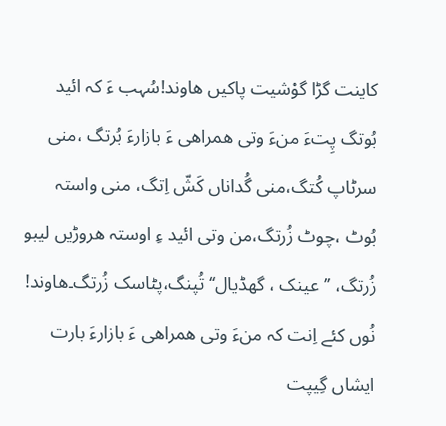کاینت گڑا گوْشیت پاکیں ھاوند!سُہب ءَ کہ ائید بُوتگ پِتءَ منءَ وتی ھمراھی ءَ بازارءَ بُرتگ ،منی سرٹاپ کُتگ،منی گُداناں کَشّ اِتگ، منی واستہ بُوٹ ،چوٹ زُرتگ،من وتی ائید ءِ اوستہ ھروڑیں لیبو زُرتگ، ’’عینک ، گھڈیال‘‘ تُپنگ،پٹاسک زُرتگ۔ھاوند! نُوں کئے اِنت کہ منءَ وتی ھمراھی ءَ بازارءَ بارت ایشاں گِیپت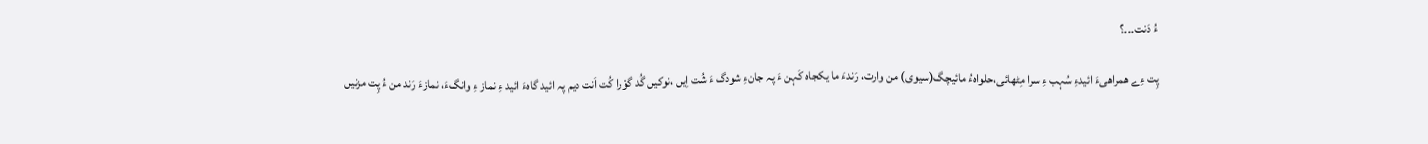ءُ دَنت۔۔۔؟

پِت ءِے ھمراھیءَ ائیدءِ سُہب ءِ سرا مِٹھائی،حلواہءُ مائیچگ(سیوی) من وارت، رَندءَ ما یکجاہ کَہن ءَ پہ جانءِ شودگ ءَ شُت اِیں ،نوکیں گُد گوْرا کُت اَنت دیم پہ ائید گاہءَ ائید ءِ نماز ءِ وانگءَ، نمازءَ رَند من ءُ پِت مزنیں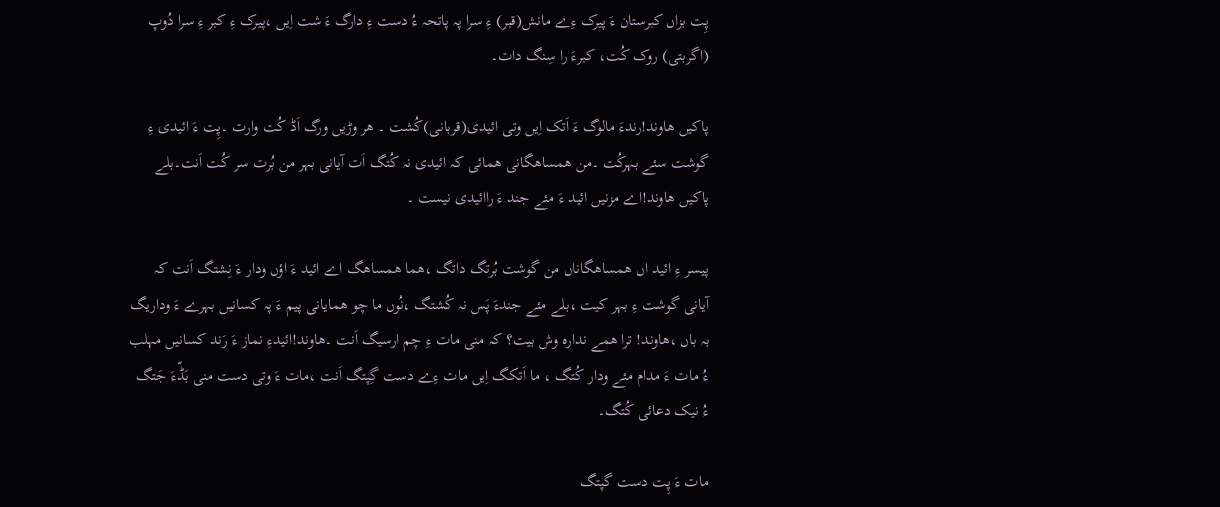پِت بزاں کبرستان ءَ پیرک ءِے مانش(قبر) ءِ سرا پہ پاتحہ ءُ دست ءِ دارگ ءَ شت اِیں ،پیرک ءِ کبر ءِ سرا دُوپ (اگربتی) روک کُت، کبرءَ را سِنگ دات۔

پاکیں ھاوند!رندءَ مالوگ ءَ اَتک اِیں وتی ائیدی(قربانی)کُشت ۔ ھر وڑیں ورگ اَڈ کُت وارت ۔پِت ءَ ائیدی ءِ گوشت سئے بہرکُت ۔من ھمساھگانی ھمائی کہ ائیدی نہ کُتگ اَت آیانی بہر من بُرت سر کُت اَنت۔بلے پاکیں ھاوند!اے مزنیں ائید ءَ مئے جند ءَ راائیدی نیست ۔

پیسر ءِ ائید اں ھمساھگاناں من گوشت بُرتگ داتگ ،ھما ھمساھگ اے ائید ءَ اؤں ودار ءَ نِشتگ اَنت کہ آیانی گوشت ءِ بہر کیت ،بلے مئے جندءَ پَس نہ کُشتگ ،نُوں ما چو ھمایانی پیم ءَ پہ کسانیں بہرے ءَ وداریگ بہ باں ،ھاوند! ترا ھمے ندارہ وش بیت؟ کہ منی مات ءِ چم ارسیگ اَنت ۔ھاوند!ائیدءِ نماز ءَ رَند کسانیں مہلب ءُ مات ءَ مدام مئے ودار کُتگ ، ما اَتکگ اِیں مات ءِے دست گِپتگ اَنت ،مات ءَ وتی دست منی بَڈّءَ جَتگ ءُ نیک دعائی کُتگ۔

مات ءَ پِت دست گپتگ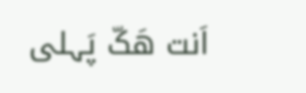اَنت ھَکّ پَہلی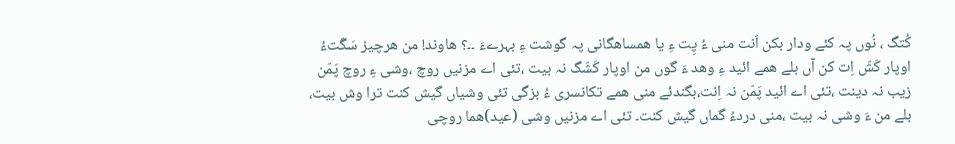کُتگ ، نُوں پہ کئے ودار بکن اَنت منی ءُ پِت ءِ یا ھمساھگانی پہ گوشت ءِ بہرےءَ ۔۔؟ ھاوند! من ھرچیز سَگّتءُ اوپار کَشّ اِت کن آں بلے ھمے ائید ءِ وھد ءَ گوں من اوپار کَشّگ نہ بیت ،تئی اے مزنیں روچ ،وشی ءِ روچ پَمّن زیب نہ دینت ،تئی اے ائید پَمّن نہ اِنت،بگندئے منی ھمے تکانسری ءُ بزگی تئی وشیاں گیش کنت ترا وش بیت، بلے من ءَ وشی نہ بیت ،منی دردءُ گماں گیش کنت۔ تئی اے مزنیں وشی (عید)ھما روچی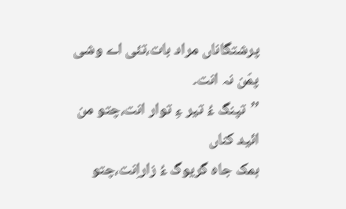پرشتگاناں مراد بات،تئی اے وشی پمّن نہ انت۔
’’تپنگ ءُ تیر ءِ توار انت،چتو من ائید کناں
ہمک جاہ گریوگ ءُ زاراِنت،چتو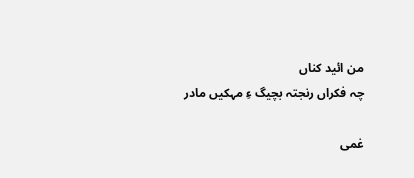من ائید کناں
چہ فکراں رنجتہ بچیگ ءِ مہکیں مادر

غمی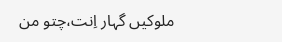ملوکیں گہار اِنت،چتو من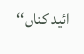ائید کناں‘‘